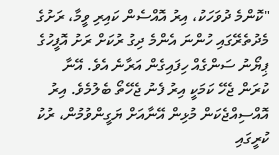"ކޮންމެ ދުވަހަކު، އިރު އޮއްސެން ކައިރި ވީމާ، ރަށުގެ މެދުތެރޭގައި ހުންނަ އެންމެ ދިގު ރުކަށް ރަށު އޮފީހުގެ ޕިޔޯނު ސަންގެއް ހިފައިގެން އަރާނެ އެވެ. އޭނާ ކުރަން ޖެހޭ ކަމަކީ އިރު ފެނު ޖެހޭތޯ ބެލުމެވެ. އިރު އޮއްސިއްޖެކަން މުޅިން އޭނާއަށް ޔަގީންވުމުން، ރުކު ކުރީގައި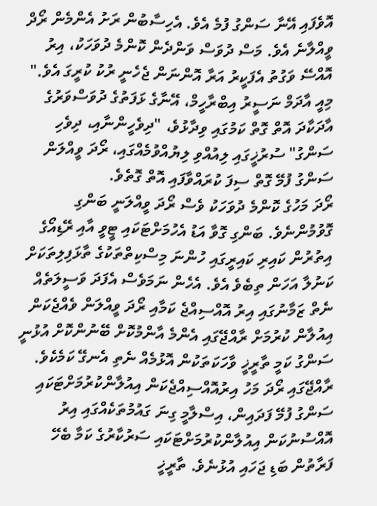އޮވެފައި އޭނާ ސަންގު ފުމެ އެވެ. އެހިސާބުން ރަށު އެންމެން ރޯދް ވީއްލާނެ އެވެ. މަސް ދުވަސް ވަންދެން ކޮންމެ ދުވަހަކު، އިރު އޮއްސޭ ވަގުތު އެފަކީރު އަރާ އޮންނަން ޖެހެނީ ރުކު ކުރީގަ އެވެ." މިއީ އާދަމް ނަސީރު އިބްރާހީމް، އޭނާގެ ޅަފަތުގެ ދުވަސްވަރުގެ އާދަކާދަ އޮތް ގޮތް ކަމުގައި ވިދާޅުވެ، "ދިވެހީންނާއި، ދިވެހި ސަންގު" ސުރުޚީގައި ލިއުއްވި ލިޔުއްވުމެއްގައި، ރޯދަ ވީއްލަން ސަންގު ފުމޭ ގޮތް ސިފަ ކުރައްވާފައި އޮތް ގޮތެވެ.
ރޯދަ މަހުގެ ކޮންމެ ދުވަހަކު ވެސް ރޯދަ ވީއްލަނީ ބަންގި ގޮވުމުންނެވެ. ބަންގި ގޮވާ އަޑު އެހުމަށްޓަކައި ޓީވީ އާއި ރޭޑިއޯގެ އިތުރުން ކައިރި ކައިރީގައި ހުންނަ މިސްކިތްތަކުގެ ތާޅަފިލިތަކަށް ކަނުލާ އަހަން ތިބެވެ އެވެ. އެހެން ނަމަވެސް އެފަދަ ވަސީލަތެއް ނެތް ޒަމާނުގައި އިރު އޮއްސިއްޖެ ކަމާއި ރޯދަ ވީއްލަން ވެއްޖެކަން އިއުލާން ކުރުމަށް ރާއްޖޭގައި އެންމެ އާންމުކޮށް ބޭނުންކޮށް އުޅުނީ ސަންގު ކަމީ ތާރީޚީ ވާހަކަތަކުން އޮޅުމެއް ނެތި އެނގޭ ކަމެކެވެ.
ރާއްޖޭގައި ރޯދަ މަހު އިރުއޮއްސިއްޖެކަން އިއުލާންކުރުމަށްޓަކައި ސަންގު ފުމޭ ފަދައިން، އިސްލާމީ ގިނަ ގައުމުތަކެއްގައި އިރު އޮއްސުނުކަން އިއުލާންކުރުމަށްޓަކައި ސަރުކާރުގެ ކަމާ ބެހޭ ފަރާތުން ބަޑި ޖަހައި އުޅުނެވެ. ތާރީޚީ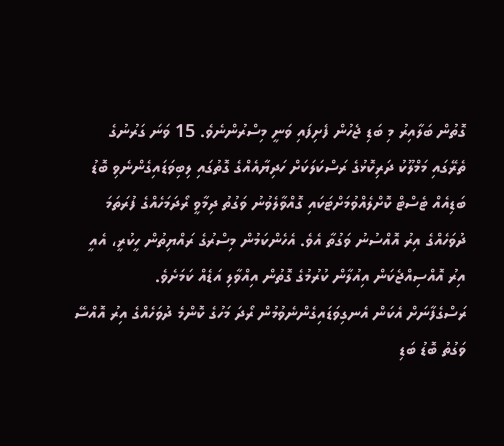ގޮތުން ބަލާއިރު މި ބަޑި ޖެހުން ފެށިފައި ވަނީ މިސްރުންނެވެ. 15 ވަނަ ގަރުނުގެ ތެރޭގައި މަމްލޫކު ދަރިކޮޅުގެ ރަސްކަލަކަށް ހަދިޔާއެއްގެ ގޮތުގައި ލިބިވަޑައިގެންނެވި ބޮޑު ބަޑިއެއް ޓެސްޓް ކޮށްލެއްވުމަށްޓަކައި ގޮއްވާލެވުނު ވަގުތު ދިމާވީ ރޯދަމަހެއްގެ ފުރަތަމަ ދުވަހެއްގެ އިރު އޮއްސުނު ވަގުތާ އެވެ. އެހެންކަމުން މިސްރުގެ ރައްޔިތުން ހީކުރީ، އެއީ އިރު އޮއްސިއްޖެކަން އިއުލާން ކުރުމުގެ ގޮތުން އިއްވާލި އަޑެއް ކަމަށެވެ.
ރަސްގެފާނަށް އެކަން އެނގިވަޑައިގެންނެވުމުން ރޯދަ މަހުގެ ކޮންމެ ދުވަހެއްގެ އިރު އޮއްސޭ ވަގުތު ބޮޑު ބަޑި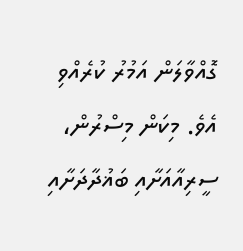ގޮއްވާލަން އަމުރު ކުރެއްވި އެވެ. މިކަން މިސްރުން، ސީރިއާއަށާއި ބަޣުދާދަށާއި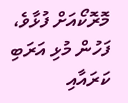މޮރޮކޯއަށް ފުޅާވެ، ފަހުން މުޅި އަރަބި ކަރައާއި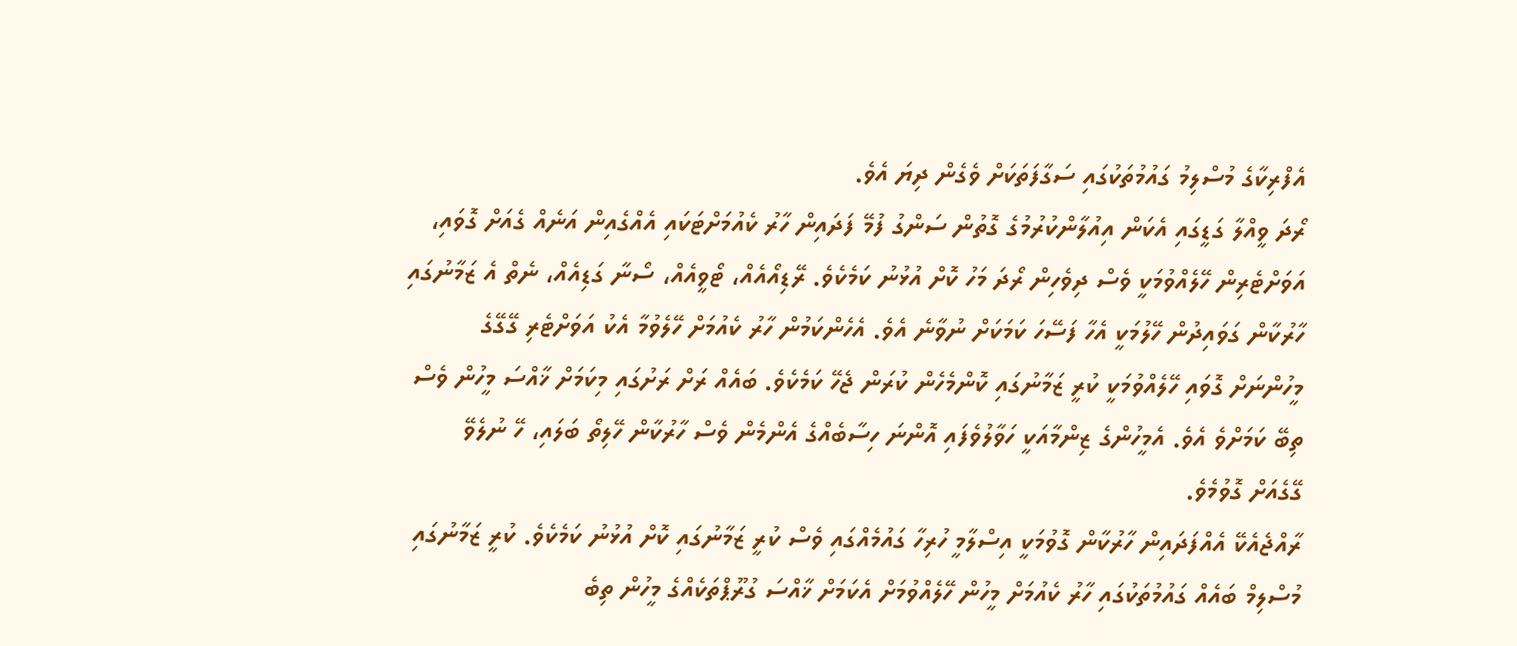އެފްރިކާގެ މުސްލިމު ގައުމުތަކުގައި ސަގާފަތަކަށް ވެގެން ދިޔަ އެވެ.
ރޯދަ ވީއްލާ ގަޑީގައި އެކަން އިއުލާންކުރުމުގެ ގޮތުން ސަންގު ފުމޭ ފަދައިން ހާރު ކެއުމަށްޓަކައި އެއްގެއިން އަނެއް ގެއަށް ގޮވައި، އަވަށްޓެރިން ހޭލެއްވުމަކީ ވެސް ދިވެހިން ރޯދަ މަހު ކޮށް އުޅުނު ކަމެކެވެ. ރޭޑިއޯއެއް، ޓޯވީއެއް، ސޯނާ ގަޑިއެއް، ނެތް އެ ޒަމާނުގައި ހާރުކާން ގަވައިދުން ހޭލުމަކީ އެހާ ފަސޭހަ ކަމަކަށް ނުވާނެ އެވެ. އެހެންކަމުން ހާރު ކެއުމަށް ހޭލެވުމާ އެކު އަވަށްޓެރި ގޭގޭގެ މީހުންނަށް ގޮވައި ހޭލެއްވުމަކީ ކުރީ ޒަމާނުގައި ކޮންމެހެން ކުރަން ޖެހޭ ކަމެކެވެ. ބައެއް ރަށް ރަށުގައި މިކަމަށް ޚާއްސަ މީހުން ވެސް ތިބޭ ކަމަށްވެ އެވެ. އެމީހުންގެ ޒިންމާއަކީ ހަވާލުވެފައި އޮންނަ ހިސާބެއްގެ އެންމެން ވެސް ހާރުކާން ހޭލިތޯ ބަލައި، ހޭ ނުލެވޭ ގޭގެއަށް ގޮވުމެވެ.
ރާއްޖެއެކޭ އެއްފަދައިން ހާރުކާން ގޮވުމަކީ އިސްލާމީ ހުރިހާ ގައުމެއްގައި ވެސް ކުރީ ޒަމާނުގައި ކޮށް އުޅުނު ކަމެކެވެ. ކުރީ ޒަމާނުގައި މުސްލިމް ބައެއް ގައުމުތަކުގައި ހާރު ކެއުމަށް މީހުން ހޭލެއްވުމަށް އެކަމަށް ޚާއްސަ ގުރޫޕްތަކެއްގެ މީހުން ތިބެ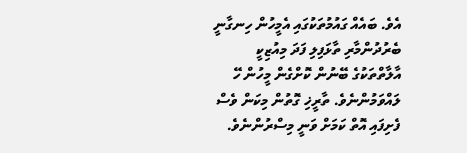އެވެ. ބައެއް ގައުމުތަކުގައި އެމީހުން ހިނގާނީ ބެރުދުންމާރި ތާޅަފިލި ފަދަ މިއުޒިކީ އާލާތްތަކުގެ ބޭނުން ކޮށްގެން މީހުން ހޭ ލައްވަމުންނެވެ. ތާރީޚި ގޮތުން މިކަން ވެސް ފެށިފައި އޮތް ކަމަށް ވަނީ މިސްރުންނެވެ.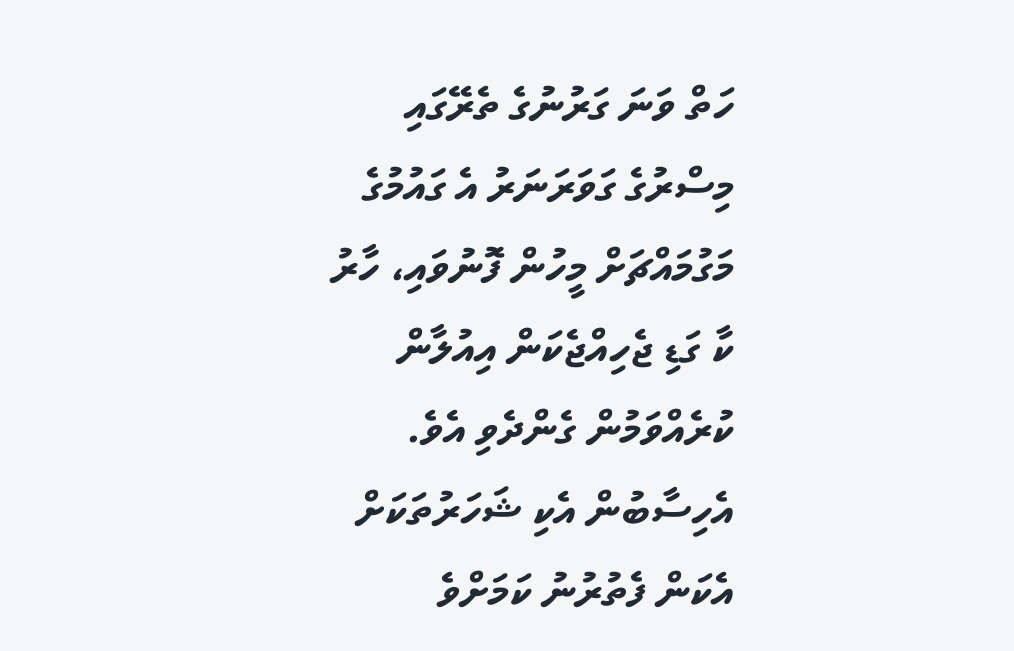ހަތް ވަނަ ގަރުނުގެ ތެރޭގައި މިސްރުގެ ގަވަރަނަރު އެ ގައުމުގެ މަގުމައްޗަށް މީހުން ފޮނުވައި، ހާރު ކާ ގަޑި ޖެހިއްޖެކަން އިއުލާން ކުރެއްވަމުން ގެންދެވި އެވެ. އެހިސާބުން އެކި ޝަހަރުތަކަށް އެކަން ފެތުރުނު ކަމަށްވެ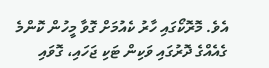އެވެ. މޮރޮކޯގައި ހާރު ކެއުމަށް ގޮވާ މީހުން ކޮންމެ ގެއެއްގެ ދޮރުގައި ވަކިން ޓަކި ޖަހައި، ގޮވައި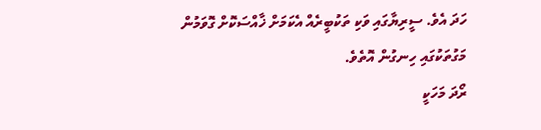ހަދަ އެވެ. ސީރިޔާގައި ވަކި ތަކުބީރެއް އެކަމަށް ޚާއްސަކޮށް ގޮވަމުން މަގުތަކުގައި ހިނގުން އޮތެވެ.
ރޯދަ މަހަކީ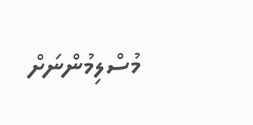މުސްލިމުންނަށް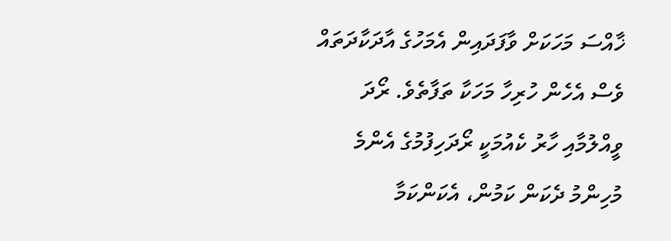ޚާއްސަ މަހަކަށް ވާފަދައިން އެމަހުގެ އާދަކާދަތައް ވެސް އެހެން ހުރިހާ މަހަކާ ތަފާތެވެ. ރޯދަ ވީއްލުމާއި ހާރު ކެއުމަކީ ރޯދަހިފުމުގެ އެންމެ މުހިންމު ދެކަން ކަމުން، އެކަންކަމާ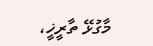މާގުޅޭ ތާރީޚީ،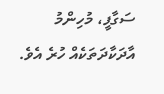ސަގާފީ، މުހިންމު އާދަކާދަތަކެއް ހުރެ އެވެ.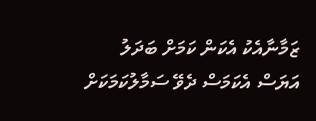ޒަމާނާއެކު އެކަން ކަމަށް ބަދަލު އަޔަސް އެކަމަސް ދެވޭ ސަމާލުކަމަކަށް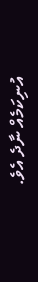އުނިކަމެއް ނާދެ އެވެ.